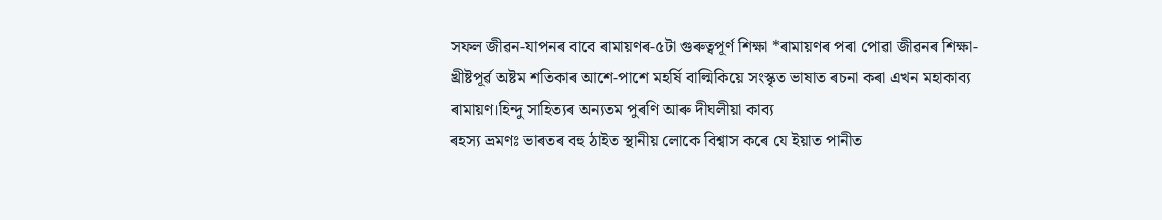সফল জীৱন-যাপনৰ বাবে ৰামায়ণৰ-৫টা গুৰুত্বপূৰ্ণ শিক্ষা *ৰামায়ণৰ পৰা পোৱা জীৱনৰ শিক্ষা- খ্ৰীষ্টপূৰ্ৱ অষ্টম শতিকাৰ আশে-পাশে মহৰ্ষি বাল্মিকিয়ে সংস্কৃত ভাষাত ৰচনা কৰা এখন মহাকাব্য ৰামায়ণ।হিন্দু সাহিত্যৰ অন্যতম পুৰণি আৰু দীঘলীয়া কাব্য
ৰহস্য ভ্ৰমণঃ ভাৰতৰ বহু ঠাইত স্থানীয় লোকে বিশ্বাস কৰে যে ইয়াত পানীত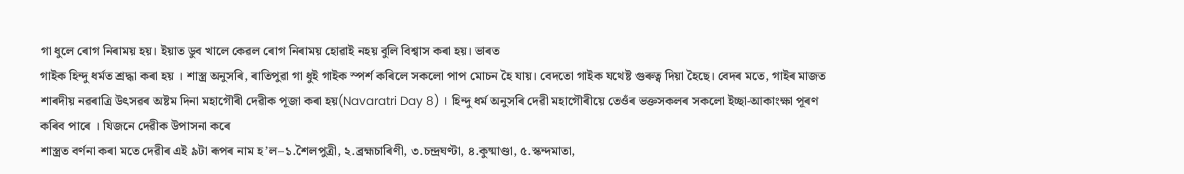গা ধুলে ৰোগ নিৰাময় হয়। ইয়াত ডুব খালে কেৱল ৰোগ নিৰাময় হোৱাই নহয় বুলি বিশ্বাস কৰা হয়। ভাৰত
গাইক হিন্দু ধৰ্মত শ্রদ্ধা কৰা হয় । শাস্ত্ৰ অনুসৰি, ৰাতিপুৱা গা ধুই গাইক স্পৰ্শ কৰিলে সকলো পাপ মোচন হৈ যায়। বেদতো গাইক যথেষ্ট গুৰুত্ব দিয়া হৈছে। বেদৰ মতে, গাইৰ মাজত
শাৰদীয় নৱৰাত্ৰি উৎসৱৰ অষ্টম দিনা মহাগৌৰী দেৱীক পূজা কৰা হয়(Navaratri Day 8) । হিন্দু ধৰ্ম অনুসৰি দেৱী মহাগৌৰীয়ে তেওঁৰ ভক্তসকলৰ সকলো ইচ্ছা-আকাংক্ষা পূৰণ কৰিব পাৰে । যিজনে দেৱীক উপাসনা কৰে
শাস্ত্ৰত বৰ্ণনা কৰা মতে দেৱীৰ এই ৯টা ৰূপৰ নাম হ’ল–১.শৈলপুত্ৰী, ২.ব্ৰহ্মচাৰিণী, ৩.চন্দ্ৰঘণ্টা, ৪.কুষ্মাণ্ডা, ৫.স্কন্দমাতা,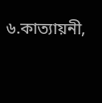৬.কাত্যায়নী,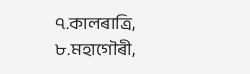৭.কালৰাত্ৰি, ৮.মহাগৌৰী,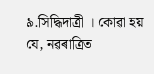৯.সিদ্ধিদাত্ৰী । কোৱা হয় যে, নৱৰাত্ৰিত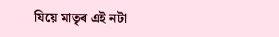যিয়ে মাতৃৰ এই নটা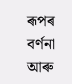ৰূপৰ বৰ্ণনা আৰু